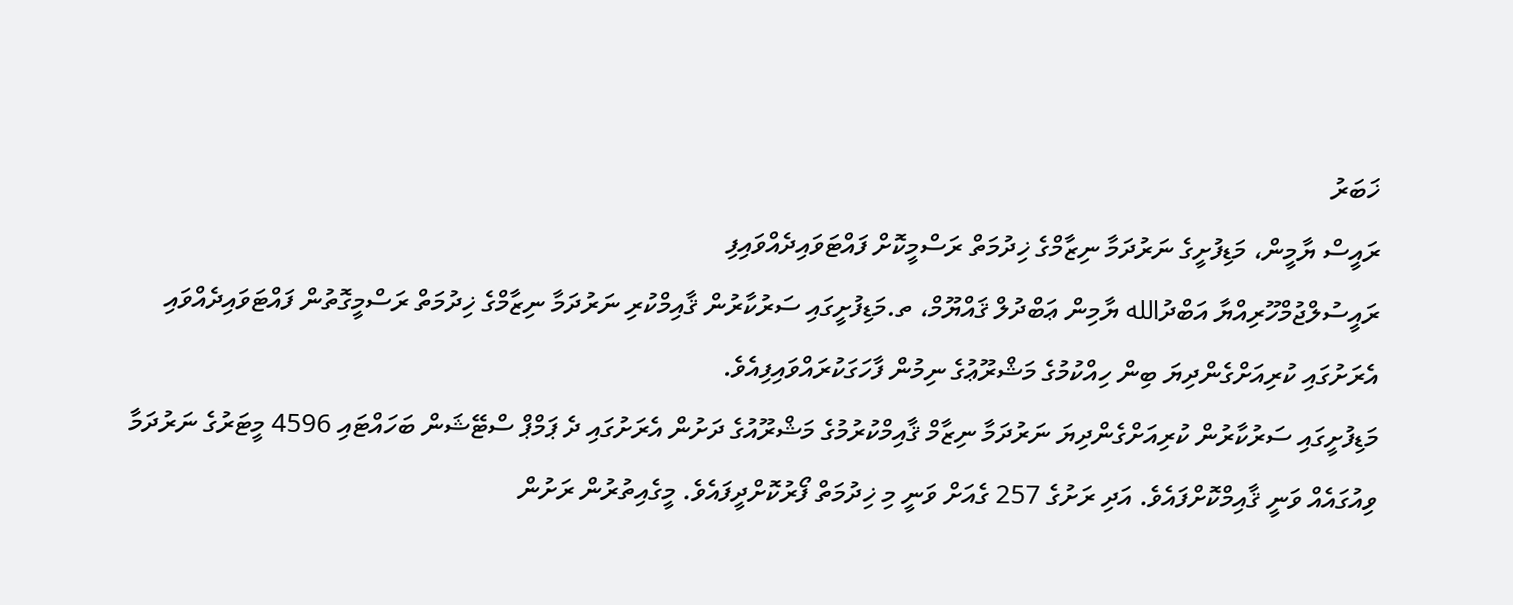ޚަބަރު
ރައީސް ޔާމީން، މަޑިފުށީގެ ނަރުދަމާ ނިޒާމްގެ ޚިދުމަތް ރަސްމީކޮށް ފައްޓަވައިދެއްވައިފި
ރައީސުލްޖުމްހޫރިއްޔާ އަބްދުالله ޔާމިން ޢަބްދުލް ޤައްޔޫމް، ތ.މަޑިފުށީގައި ސަރުކާރުން ޤާއިމްކުރި ނަރުދަމާ ނިޒާމްގެ ޚިދުމަތް ރަސްމީގޮތުން ފައްޓަވައިދެއްވައި އެރަށުގައި ކުރިއަށްގެންދިޔަ ބިން ހިއްކުމުގެ މަޝްރޫޢުގެ ނިމުން ފާހަގަކުރައްވައިފިއެވެ.
މަޑިފުށީގައި ސަރުކާރުން ކުރިއަށްގެންދިޔަ ނަރުދަމާ ނިޒާމް ޤާއިމްކުރުމުގެ މަޝްރޫއުގެ ދަށުން އެރަށުގައި ދެ ޕަމްޕް ސްޓޭޝަން ބަހައްޓައި 4596 މީޓަރުގެ ނަރުދަމާ ވިއުގައެއް ވަނީ ޤާއިމްކޮށްފައެވެ. އަދި ރަށުގެ 257 ގެއަށް ވަނީ މި ޚިދުމަތް ފޯރުކޮށްދީފައެވެ. މީގެއިތުރުން ރަށުން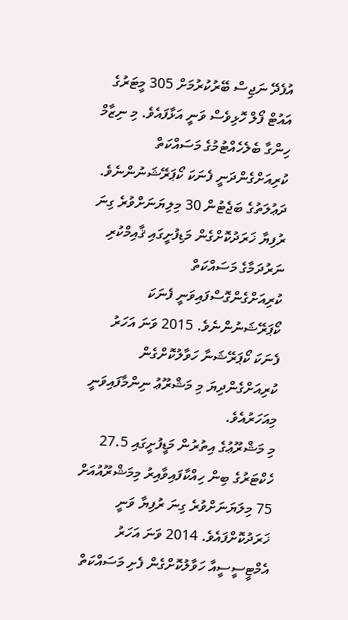އުފެދޭ ނަޖިސް ބޭރުކުރުމަށް 305 މީޓަރުގެ އައުޓް ފޯލް ހޮޅިވެސް ވަނީ އަޅާފައެވެ. މި ނިޒާމް ހިންގާ ބެލެހެއްޓުމުގެ މަސައްކަތް ކުރިއަށްގެންދަނީ ފެނަކަ ކޯޕަރޭޝަނުންނެވެ.
ދަޢުލަތުގެ ބަޖެޓުން 30 މިލިޔަނަށްވުރެ ގިނަ ރުފިޔާ ޚަރަދުކޮށްގެން މަޑިފުށީގައި ޤާއިމްކުރި ނަރުދަމާގެ މަސައްކަތް ކުރިއަށްގެންގޮސްފައިވަނީ ފެނަކަ ކޯޕަރޭޝަނުންނެވެ. 2015 ވަނަ އަހަރު ފެނަކަ ކޯޕަރޭޝަނާ ހަވާލުކޮށްގެން ކުރިއަށްގެންދިޔަ މި މަޝްރޫޢު ނިންމާފައިވަނީ މިއަހަރުއެވެ.
މި މަޝްރޫޢުގެ އިތުރުން މަޑީފުށީގައި 27.5 ހެކްޓަރުގެ ބިން ހިއްކާފައިވާއިރު މިމަޝްރޫއުއަށް 75 މިލަޔަނަށްވުރެ ގިނަ ރުފިޔާ ވަނީ ޚަރަދުކޮށްފައެވެ. 2014 ވަނަ އަހަރު އެމްޓީސީސީއާ ހަވާލުކޮށްގެން ފެށި މަސައްކަތް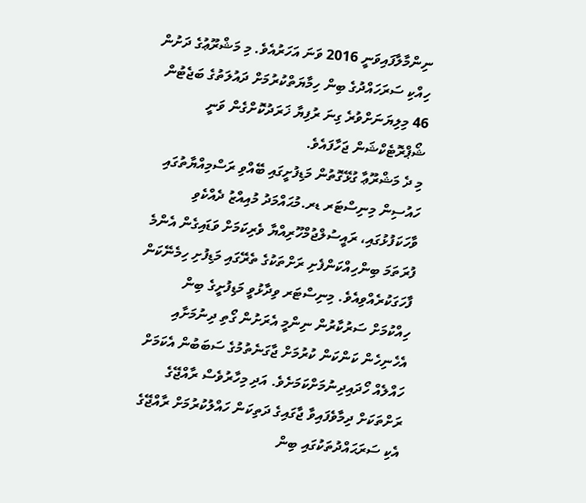ނިންމާލާފައިވަނީ 2016 ވަނަ އަހަރުއެވެ. މި މަޝްރޫޢުގެ ދަށުން ހިއްކި ސަރަހައްދުގެ ބިން ހިމާޔަތްކުރުމަށް ދައުލަތުގެ ބަޖެޓުން 46 މިލިޔަނަށްވުރެ ގިނަ ރުފިޔާ ޚަރަދުކޮށްގެން ވަނީ ޝޯޕްރޮޓެކްޝަން ޖަހާފައެވެ.
މި ދެ މަޝްރޫޢާ ގުޅޭގޮތުން މަޑިފުށީގައި ބޭއްވި ރަސްމިއްޔާތުގައި ހައުސިން މިނިސްޓަރ ޑރ.މުޙައްމަދު މުއިއްޒު ދެއްކެވި ވާހަކަފުޅުގައި، ރައީސުލްޖުމްހޫރިއްޔާ ވެރިކަމަށް ވަޑައިގެން އެންމެ ފުރަތަމަ ބިންހިއްކަންފެށި ރަށްތަކުގެ ތެރޭގައި މަޑިފުށި ހިމެނޭކަން ފާހަގަކުރެއްވިއެވެ. މިނިސްޓަރ ވިދާޅުވީ މަޑިފުށީގެ ބިން ހިއްކުމަށް ސަރުކާރުން ނިންމީ އެރަށުން ގޯތި ދިނުމަށާއި އެހެނިހެން ކަންކަން ކުރުމަށް ޖާގަނެތުމުގެ ސަބަބުން އެކަމަށް ހައްލެއް ހޯދައިދިނުމަށްކަމަށެވެ. އަދި މިހާރުވެސް ރާއްޖޭގެ ރަށްތަކަށް ދިމާވެފައިވާ ޖާގައިގެ ދަތިކަން ހައްލުކުރުމަށް ރާއްޖޭގެ އެކި ސަރަޙައްދުތަކުގައި ބިން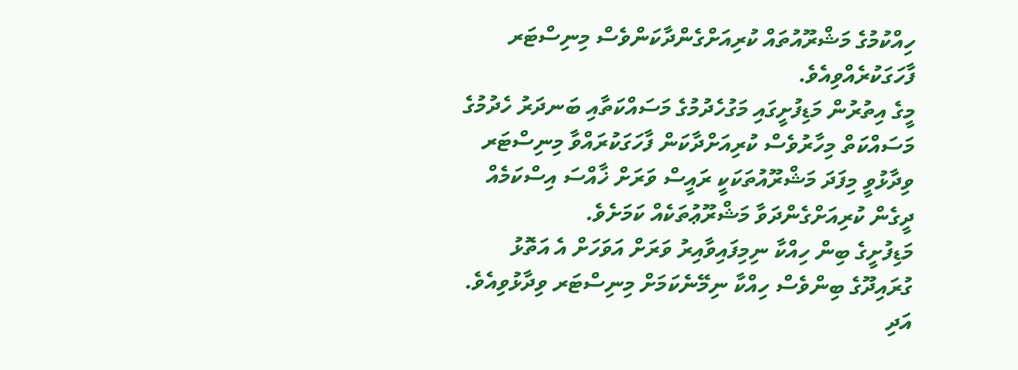ހިއްކުމުގެ މަޝްރޫއުތައް ކުރިއަށްގެންދާކަންވެސް މިނިސްޓަރ ފާހަގަކުރެއްވިއެވެ.
މީގެ އިތުރުން މަޑިފުށީގައި މަގުހެދުމުގެ މަސައްކަތާއި ބަނދަރު ހެދުމުގެ މަސައްކަތް މިހާރުވެސް ކުރިއަށްދާކަން ފާހަގަކުރައްވާ މިނިސްޓަރ ވިދާޅުވީ މިފަދަ މަޝްރޫއުތަކަކީ ރައީސް ވަރަށް ޚާއްސަ އިސްކަމެއް ދީގެން ކުރިއަށްގެންދަވާ މަޝްރޫޢުތަކެއް ކަމަށެވެ.
މަޑިފުށީގެ ބިން ހިއްކާ ނިމިފައިވާއިރު ވަރަށް އަވަހަށް އެ އަތޮޅު ގުރައިދޫގެ ބިންވެސް ހިއްކާ ނިމޭނެކަމަށް މިނިސްޓަރ ވިދާޅުވިއެވެ. އަދި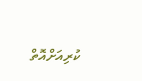ކުރިއަށްއޮތް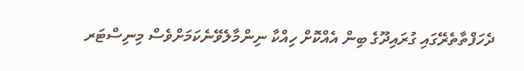ދެހަފްތާތެރޭގައި ގުރައިދޫގެ ބިން އެއްކޮށް ހިއްކާ ނިންމާލެވޭނެކަމަށްވެސް މިނިސްޓަރ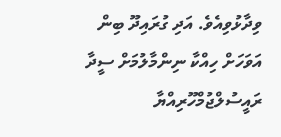ވިދާޅުވިއެވެ. އަދި ގުރައިދޫ ބިން އަވަހަށް ހިއްކާ ނިންމާލުމަށް ސީދާ ރައީސުލްޖުމްހޫރިއްޔާ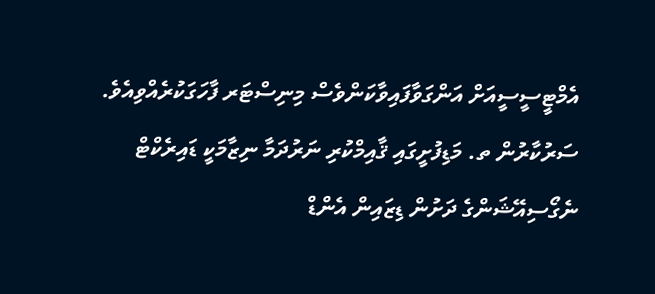އެމްޓީސީސީއަށް އަންގަވާފައިވާކަންވެސް މިނިސްޓަރ ފާހަގަކުރެއްވިއެވެ.
ސަރުކާރުން ތ. މަޑިފުށީގައި ޤާއިމްކުރި ނަރުދަމާ ނިޒާމަކީ ޑައިރެކްޓް ނެގޯސިއޭޝަންގެ ދަށުން ޑިޒައިން އެންޑް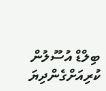ބިލްޑް އުސޫލުން ކުރިއަށްގެންދިޔަ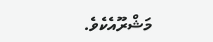މަޝްރޫއެކެވެ.